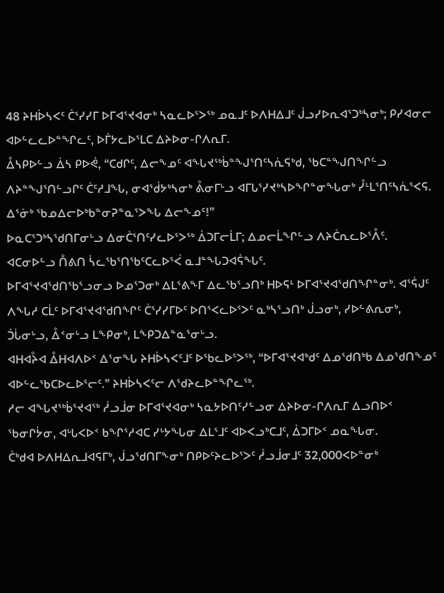48 ᔨᕼᐆᓴᐸᑦ ᑖᕐᓯᓯᒥ ᐅᒥᐊᕐᔪᐊᓂᒃ ᓴᓇᓚᐅᕐᐳᖅ ᓄᓇᒧᑦ ᐅᐱᕼᐃᒧᑦ ᒎᓗᓯᐅᕆᐊᕐᑐᒃᓴᓂᒃ; ᑭᓯᐊᓂᓕ ᐊᐅᓪᓚᓚᐅᓐᖏᓚᑦ, ᐅᒦᔭᓚᐅᕐᒪᑕ ᐃᔨᐅᓂ-ᒋᐱᕆᒥ.
ᐂᓴᑭᐅᓪᓗ ᐄᓴ ᑭᐅᕚ, “ᑕᑯᒋᑦ, ᐃᓕᖕᓄᑦ ᐊᖓᔪᖅᑳᓐᖑᕐᑎᑦᓴᕇᕋᒃᑯ, ᖃᑕᓐᖑᑎᖏᓪᓗ ᐱᔨᓐᖑᕐᑎᓪᓗᒋᑦ ᑖᑦᓱᒧᖓ, ᓂᐊᖂᔭᒃᓴᓂᒃ ᕔᓂᒥᒡᓗ ᐊᒥᒐᕐᓯᔪᒃᓴᐅᖏᓐᓂᖓᓂᒃ ᓮᒻᒪᕐᑎᑦᓴᕇᕐᐸᕋ. ᐃᕐᓃᒃ ᖃᓄᐃᓕᐅᒃᑲᓐᓂᕈᓐᓇᕐᐳᖓ ᐃᓕᖕᓄᑦ!”
ᐅᓇᑕᕐᑐᒃᓴᖁᑎᒥᓂᒡᓗ ᐃᓂᑖᕐᑎᑦᓯᓚᐅᕐᐳᖅ ᐄᑐᒥᓕᒫᒥ; ᐃᓄᓕᒫᖏᓪᓗ ᐱᔨᑖᕆᓚᐅᕐᐰᑦ. ᐊᑕᓂᐅᓪᓗ ᑍᕕᑎ ᓵᓚᖃᕐᑎᖃᑦᑕᓚᐅᕐᐹ ᓇᒧᓐᖓᑐᐊᕌᖓᑦ.
ᐅᒥᐊᕐᔪᐊᖁᑎᖃᕐᓗᓂᓗ ᐅᓄᕐᑐᓂᒃ ᐃᒪᕐᕕᖕᒥ ᐃᓚᖃᕐᓗᑎᒃ ᕼᐅᕋᒻ ᐅᒥᐊᕐᔪᐊᖁᑎᖏᓐᓂᒃ. ᐊᕐᕌᒍᑦ ᐱᖓᓱ ᑕᒫᑦ ᐅᒥᐊᕐᔪᐊᖁᑎᖏᑦ ᑖᕐᓯᓯᒥᐅᑦ ᐅᑎᕐᐸᓚᐅᕐᐳᑦ ᓇᒃᓴᕐᓗᑎᒃ ᒎᓗᓂᒃ, ᓯᐅᓪᕕᕆᓂᒃ, ᑑᒑᓂᒡᓗ, ᐂᑉᓂᒡᓗ ᒪᖕᑭᓂᒃ, ᒪᖕᑭᑐᐃᓐᓇᕐᓂᒡᓗ.
ᐊᕼᐊᔧᐊ ᐂᕼᐊᐱᐅᑉ ᐃᕐᓂᖓ ᔨᕼᐆᓴᐸᑦᒧᑦ ᐅᖃᓚᐅᕐᐳᖅ, “ᐅᒥᐊᕐᔪᐊᒃᑯᑦ ᐃᓄᖁᑎᒃᑲ ᐃᓄᖁᑎᖕᓄᑦ ᐊᐅᓪᓚᖃᑕᐅᓚᐅᕐᓕᑦ.” ᔨᕼᐆᓴᐸᑦᓕ ᐱᖁᔨᓚᐅᓐᖏᓚᖅ.
ᓱᓕ ᐊᖓᔪᖅᑳᕐᔪᐊᖅ ᓲᓗᒨᓂ ᐅᒥᐊᕐᔪᐊᓂᒃ ᓴᓇᔭᐅᑎᑦᓯᓪᓗᓂ ᐃᔨᐅᓂ-ᒋᐱᕆᒥ ᐃᓗᑎᐅᑉ ᖃᓂᒋᔮᓂ, ᐊᒡᒐᐸᐅᑉ ᑲᖏᕐᓱᐊᑕ ᓯᒡᔭᖓᓂ ᐃᒪᕐᒧᑦ ᐊᐅᐸᓗᒃᑕᒧᑦ, ᐄᑐᒥᐅᑉ ᓄᓇᖓᓂ.
ᑖᒃᑯᐊ ᐅᐱᕼᐃᕆᒧᐊᕋᒥᒃ, ᒎᓗᖁᑎᒥᖕᓂᒃ ᑎᑭᐅᑦᔨᓚᐅᕐᐳᑦ ᓲᓗᒨᓂᒧᑦ 32,000ᐸᐅᓐᓂᒃ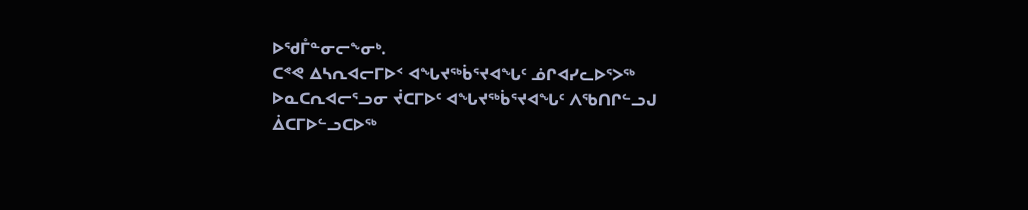ᐅᖁᒤᓐᓂᓕᖕᓂᒃ.
ᑕᕝᕙ ᐃᓴᕆᐊᓕᒥᐅᑉ ᐊᖓᔪᖅᑳᕐᔪᐊᖓᑦ ᓅᒋᐊᓯᓚᐅᕐᐳᖅ ᐅᓇᑕᕆᐊᓕᕐᓗᓂ ᔫᑕᒥᐅᑦ ᐊᖓᔪᖅᑳᕐᔪᐊᖓᑦ ᐱᖃᑎᒋᓪᓗᒍ ᐄᑕᒥᐅᓪᓗᑕᐅᖅ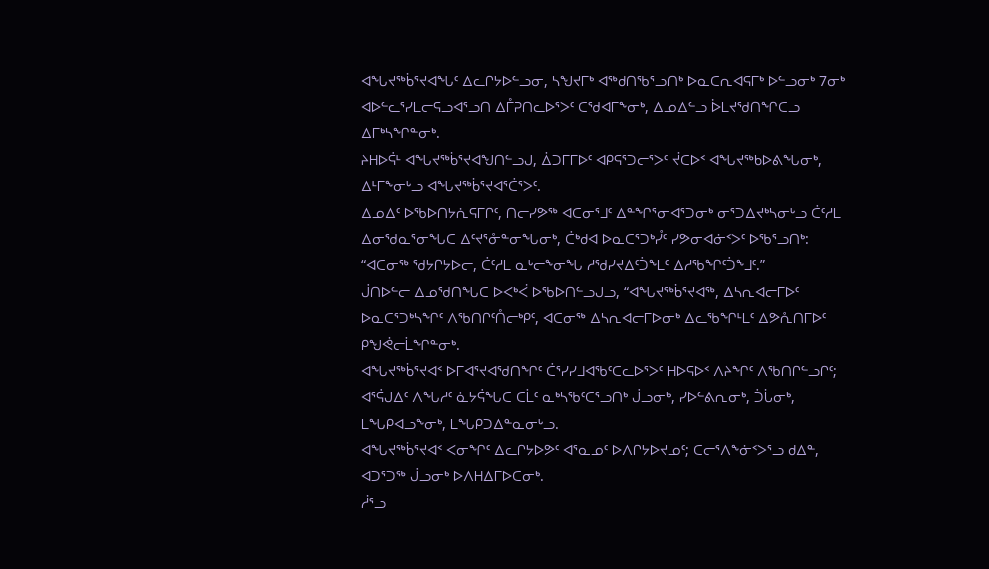ᐊᖓᔪᖅᑳᕐᔪᐊᖓᑦ ᐃᓚᒋᔭᐅᓪᓗᓂ, ᓴᖑᔪᒥᒃ ᐊᖅᑯᑎᖃᕐᓗᑎᒃ ᐅᓇᑕᕆᐊᕋᒥᒃ ᐅᓪᓗᓂᒃ 7ᓂᒃ ᐊᐅᓪᓚᕐᓯᒪᓕᕋᓗᐊᕐᓗᑎ ᐃᒤᕈᑎᓚᐅᕐᐳᑦ ᑕᖁᐊᒥᖕᓂᒃ, ᐃᓄᐃᓪᓗ ᐆᒪᔪᖁᑎᖏᑕᓗ ᐃᒥᒃᓴᖏᓐᓂᒃ.
ᔨᕼᐅᕌᒻ ᐊᖓᔪᖅᑳᕐᔪᐊᖑᑎᓪᓗᒍ, ᐄᑐᒥᒥᐅᑦ ᐊᑭᕋᕐᑐᓕᕐᐳᑦ ᔫᑕᐅᑉ ᐊᖓᔪᖅᑲᐅᕕᖓᓂᒃ, ᐃᒻᒥᖕᓂᒡᓗ ᐊᖓᔪᖅᑳᕐᔪᐊᕐᑖᕐᐳᑦ.
ᐃᓄᐃᑦ ᐅᖃᐅᑎᔭᕇᕋᒥᒋᑦ, ᑎᓕᓯᕗᖅ ᐊᑕᓂᕐᒧᑦ ᐃᓐᖏᕐᓂᐊᕐᑐᓂᒃ ᓂᕐᑐᐃᔪᒃᓴᓂᒡᓗ ᑖᑦᓱᒪ ᐃᓂᖁᓇᕐᓂᖓᑕ ᐃᑦᔪᕐᓁᓐᓂᖓᓂᒃ, ᑖᒃᑯᐊ ᐅᓇᑕᕐᑐᒃᓮᑦ ᓯᕗᓂᐊᓃᑉᐳᑦ ᐅᖃᕐᓗᑎᒃ: “ᐊᑕᓂᖅ ᖁᔭᒋᔭᐅᓕ, ᑖᑦᓱᒪ ᓇᒡᓕᖕᓂᖓ ᓱᖁᓯᔪᐃᑦᑑᖕᒪᑦ ᐃᓱᖃᖏᑦᑑᖕᒧᑦ.”
ᒎᑎᐅᓪᓕ ᐃᓄᖁᑎᖓᑕ ᐅᐸᒃᐹ ᐅᖃᐅᑎᓪᓗᒍᓗ, “ᐊᖓᔪᖅᑳᕐᔪᐊᖅ, ᐃᓴᕆᐊᓕᒥᐅᑦ ᐅᓇᑕᕐᑐᒃᓴᖏᑦ ᐱᖃᑎᒋᑦᑍᓕᒃᑭᑦ, ᐊᑕᓂᖅ ᐃᓴᕆᐊᓕᒥᐅᓂᒃ ᐃᓚᖃᖏᒻᒪᑦ ᐃᕗᕅᑎᒥᐅᑦ ᑭᖑᕚᓕᒫᖏᓐᓂᒃ.
ᐊᖓᔪᖅᑳᕐᔪᐊᑉ ᐅᒥᐊᕐᔪᐊᖁᑎᖏᑦ ᑖᕐᓯᓯᒧᐊᖃᑦᑕᓚᐅᕐᐳᑦ ᕼᐅᕋᐅᑉ ᐱᔨᖏᑦ ᐱᖃᑎᒋᓪᓗᒋᑦ; ᐊᕐᕌᒍᐃᑦ ᐱᖓᓱᑦ ᓈᔭᕌᖓᑕ ᑕᒫᑦ ᓇᒃᓴᖃᑦᑕᕐᓗᑎᒃ ᒎᓗᓂᒃ, ᓯᐅᓪᕕᕆᓂᒃ, ᑑᒑᓂᒃ, ᒪᖓᑭᐊᓗᖕᓂᒃ, ᒪᖓᑭᑐᐃᓐᓇᓂᒡᓗ.
ᐊᖓᔪᖅᑳᕐᔪᐊᑉ ᐸᓂᖏᑦ ᐃᓚᒋᔭᐅᕗᑦ ᐊᕐᓇᓄᑦ ᐅᐱᒋᔭᐅᔪᓄᑦ; ᑕᓕᕐᐱᖕᓃᑉᐳᕐᓗ ᑯᐃᓐ, ᐊᑐᕐᑐᖅ ᒎᓗᓂᒃ ᐅᐱᕼᐃᒥᐅᑕᓂᒃ.
ᓲᕐᓗ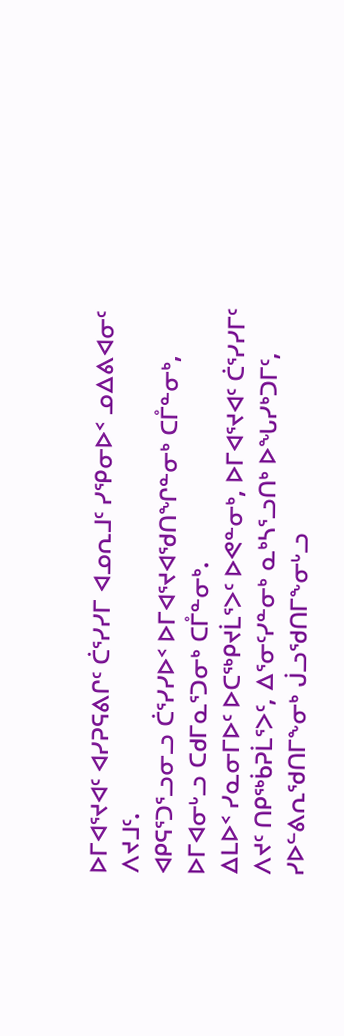ᐅᒥᐊᕐᔪᐊᑦ ᐊᓯᕈᕋᕕᒋᑦ ᑖᕐᓯᓯᒥ ᐊᓄᕆᒧᑦ ᓯᕿᓂᐅᑉ ᓄᐃᕕᐊᓂᑦ ᐱᔪᒧᑦ.
ᐊᑭᕋᕐᑐᕐᓗᓂᓗ ᑖᕐᓯᓯᐅᑉ ᐅᒥᐊᕐᔪᐊᖁᑎᖏᓐᓂᒃ ᑕᒤᓐᓂᒃ, ᐅᒥᐊᓂᒡᓗ ᑕᑯᒥᓇᕐᑐᓂᒃ ᑕᒤᓐᓂᒃ.
ᐃᒪᐅᑉ ᓯᓇᓂᒥᐅᑦ ᐅᑕᖅᑭᔪᒫᕐᐳᑦ ᐅᕙᓐᓂᒃ, ᐅᒥᐊᕐᔪᐊᑦ ᑖᕐᓯᓯᒥᑦ ᐱᔪᑦ ᑎᑭᖅᑳᕈᒫᕐᐳᑦ, ᐃᕐᓂᑦᓯᓐᓂᒃ ᓇᒃᓴᕐᓗᑎᒃ ᐅᖓᓯᒃᑐᒥᑦ, ᓯᐅᓪᕕᕆᖁᑎᒥᖕᓂᒃ ᒎᓗᖁᑎᒥᖕᓂᒡᓗ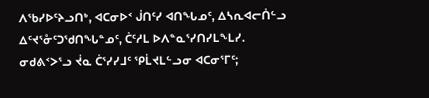ᐱᖃᓯᐅᑦᔨᓗᑎᒃ, ᐊᑕᓂᐅᑉ ᒎᑎᑦᓯ ᐊᑎᖓᓄᑦ, ᐃᓴᕆᐊᓕᑏᓪᓗ ᐃᑦᔪᕐᓁᑦᑐᖁᑎᖓᓐᓄᑦ, ᑖᑦᓱᒪ ᐅᐱᓐᓇᕐᓯᑎᓯᒪᖕᒪᓯ.
ᓂᑯᕕᑉᐳᕐᓗ ᔫᓇ ᑖᕐᓯᓯᒧᑦ ᕿᒫᔪᒪᓪᓗᓂ ᐊᑕᓂᕐᒥᑦ;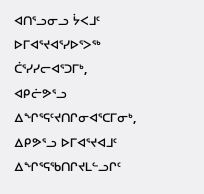ᐊᑎᕐᓗᓂᓗ ᔮᐸᒧᑦ ᐅᒥᐊᕐᔪᐊᕐᓯᐅᕐᐳᖅ ᑖᕐᓯᓯᓕᐊᕐᑐᒥᒃ, ᐊᑭᓖᕗᕐᓗ ᐃᖏᕐᕋᑦᔪᑎᒋᓂᐊᕐᑕᒥᓂᒃ, ᐃᑭᕗᕐᓗ ᐅᒥᐊᕐᔪᐊᒧᑦ ᐃᖏᕐᕋᖃᑎᒋᔪᒪᓪᓗᒋᑦ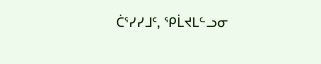ᑖᕐᓯᓯᒧᑦ, ᕿᒫᔪᒪᓪᓗᓂ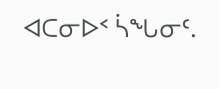ᐊᑕᓂᐅᑉ ᓵᖓᓂᑦ.